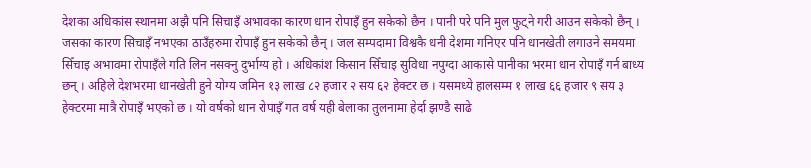देशका अधिकांस स्थानमा अझै पनि सिचाइँ अभावका कारण धान रोपाइँ हुन सकेको छैन । पानी परे पनि मुल फुट्ने गरी आउन सकेको छैन् । जसका कारण सिचाइँ नभएका ठाउँहरुमा रोपाइँ हुन सकेको छैन् । जल सम्पदामा विश्वकै धनी देशमा गनिएर पनि धानखेती लगाउने समयमा सिँचाइ अभावमा रोपाइँले गति लिन नसक्नु दुर्भाग्य हो । अधिकांश किसान सिँचाइ सुविधा नपुग्दा आकासे पानीका भरमा धान रोपाइँ गर्न बाध्य छन् । अहिले देशभरमा धानखेती हुने योग्य जमिन १३ लाख ८२ हजार २ सय ६२ हेक्टर छ । यसमध्ये हालसम्म १ लाख ६६ हजार ९ सय ३ हेक्टरमा मात्रै रोपाइँ भएको छ । यो वर्षको धान रोपाइँ गत वर्ष यही बेलाका तुलनामा हेर्दा झण्डै साढे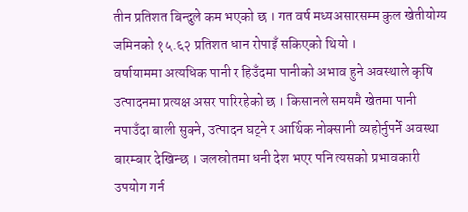तीन प्रतिशत बिन्दुले कम भएको छ । गत वर्ष मध्यअसारसम्म कुल खेतीयोग्य जमिनको १५.६२ प्रतिशत धान रोपाइँ सकिएको थियो ।
वर्षायाममा अत्यधिक पानी र हिउँदमा पानीको अभाव हुने अवस्थाले कृषि उत्पादनमा प्रत्यक्ष असर पारिरहेको छ । किसानले समयमै खेतमा पानी नपाउँदा बाली सुक्ने, उत्पादन घट्ने र आर्थिक नोक्सानी व्यहोर्नुपर्ने अवस्था बारम्बार देखिन्छ । जलस्रोतमा धनी देश भएर पनि त्यसको प्रभावकारी उपयोग गर्न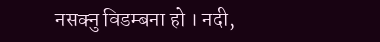नसक्नु विडम्बना हो । नदी,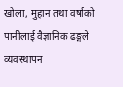खोला, मुहान तथा वर्षाको पानीलाई वैज्ञानिक ढङ्गले व्यवस्थापन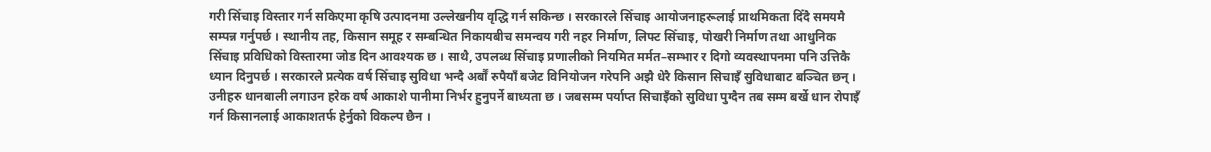गरी सिँचाइ विस्तार गर्न सकिएमा कृषि उत्पादनमा उल्लेखनीय वृद्धि गर्न सकिन्छ । सरकारले सिँचाइ आयोजनाहरूलाई प्राथमिकता दिँदै समयमै सम्पन्न गर्नुपर्छ । स्थानीय तह, किसान समूह र सम्बन्धित निकायबीच समन्वय गरी नहर निर्माण, लिफ्ट सिँचाइ, पोखरी निर्माण तथा आधुनिक सिँचाइ प्रविधिको विस्तारमा जोड दिन आवश्यक छ । साथै, उपलब्ध सिँचाइ प्रणालीको नियमित मर्मत–सम्भार र दिगो व्यवस्थापनमा पनि उत्तिकै ध्यान दिनुपर्छ । सरकारले प्रत्येक वर्ष सिँचाइ सुविधा भन्दै अर्बौं रुपैयाँ बजेट विनियोजन गरेपनि अझै धेरै किसान सिचाइँ सुविधाबाट बञ्चित छन् । उनीहरु धानबाली लगाउन हरेक वर्ष आकाशे पानीमा निर्भर हुनुपर्ने बाध्यता छ । जबसम्म पर्याप्त सिचाइँको सुविधा पुग्दैन तब सम्म बर्खे धान रोपाइँ गर्न किसानलाई आकाशतर्फ हेर्नुको विकल्प छैन ।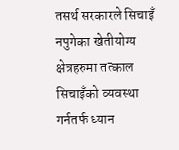तसर्थ सरकारले सिचाइँ नपुगेका खेतीयोग्य क्षेत्रहरुमा तत्काल सिचाइँको व्यवस्था गर्नतर्फ ध्यान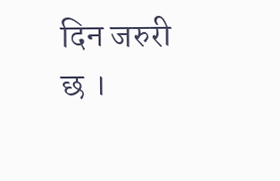दिन जरुरी छ ।